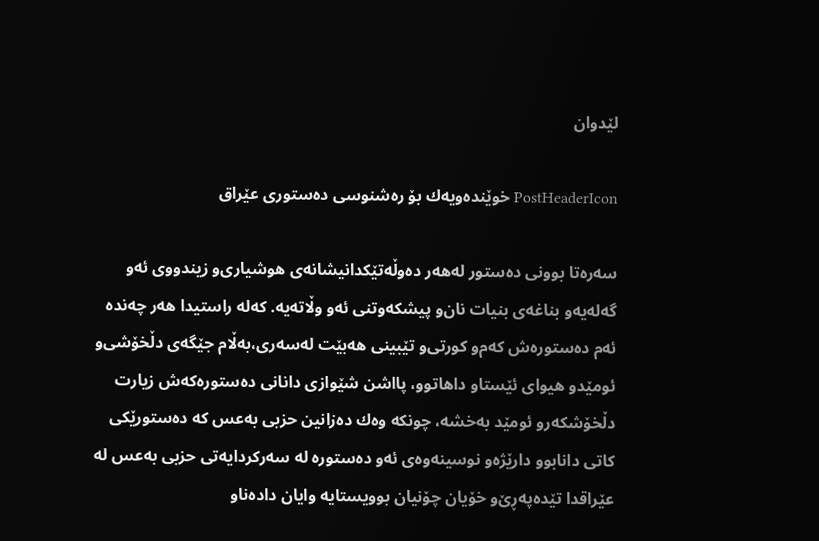لێدوان

PostHeaderIcon خوێنده‌ویه‌ك بۆ ره‌شنوسی ده‌ستوری عێراق

سه‌ره‌تا بوونی ده‌ستور له‌هه‌ر ده‌وڵه‌تێكدانیشانه‌ی هوشیاری‌و زیندووی ئه‌و گه‌له‌یه‌‌و بناغه‌ی بنیات نان‌و پیشكه‌وتنی ئه‌و وڵاته‌یه‌. كه‌له‌ راستیدا هه‌ر چه‌نده‌ ئه‌م ده‌ستوره‌ش كه‌م‌و كورتی‌و تێبینی هه‌بێت له‌سه‌ری،به‌ڵام جێگه‌ی دڵخۆشی‌و ئومێد‌و هیوای ئێستا‌و داهاتوو، پااشن شێوازی دانانی ده‌ستوره‌كه‌ش زیارت دڵخۆشكه‌ر‌و ئومێد به‌خشه‌، چونكه‌ وه‌ك ده‌زانین حزبی به‌عس كه‌ ده‌ستورێكی كاتی دانابوو دارێژه‌‌و نوسینه‌وه‌ی ئه‌و ده‌ستوره‌ له‌ سه‌ركردایه‌تی حزبی به‌عس له‌ عێراقدا تێده‌په‌ڕێ‌‌و خۆیان چۆنیان بوویستایه‌ وایان داده‌نا‌و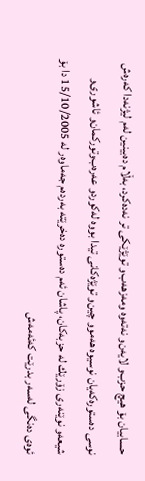حسابیان بۆ هیچ حزب‌و لایه‌ن‌و نه‌ته‌وه‌ ‌ومه‌زهه‌ب‌و توێژێكی تر نه‌ده‌كرد، به‌ڵام ده‌بینین له‌م لیژنه‌دا كه‌ره‌ش نوسی ده‌ستوره‌كه‌یان نوسیوه‌ هه‌موو چین‌و توێژه‌كانی تیدا بووه‌ له‌كورد‌و عه‌ره‌ب‌وتوركمان‌و ئاشوری‌و شیعه‌‌و نوێنه‌ری زۆرێك له‌ حزبه‌كان، پاشان ئه‌م ده‌ستوره‌ ده‌خرێته‌ به‌رده‌م جه‌ماوه‌ر له‌ 15/10/2005 دا بۆ ئوه‌ی ده‌نگی له‌سه‌ر بدرێت كه‌ئه‌مه‌ش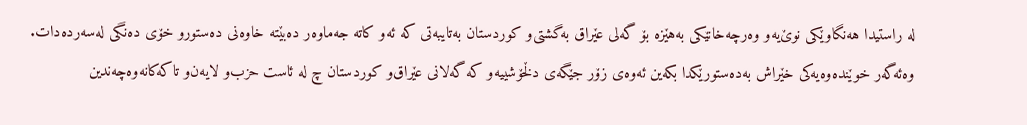له‌ راستیدا هه‌نگاوێكی نوێ‌یه‌‌و وه‌رچه‌خانێكی به‌هێزه‌ بۆ گه‌لی عێراق به‌گشتی‌و كوردستان به‌تایبه‌تی كه‌ ئه‌و كاته‌ جه‌ماوه‌ر ده‌بێته‌ خاوه‌نی ده‌ستور‌و خۆی ده‌نگی له‌سه‌رده‌دات.
وه‌ئه‌گه‌ر خوێنده‌وه‌یه‌كی خێراش به‌ده‌ستورێكدا بكه‌ین ئه‌وه‌ی زۆر جێگه‌ی دڵخۆشییه‌‌و كه‌ گه‌لانی عێراق‌و كوردستان چ له‌ ئاست حزب‌و لایه‌ن‌و تاكه‌كانه‌وه‌چه‌ندین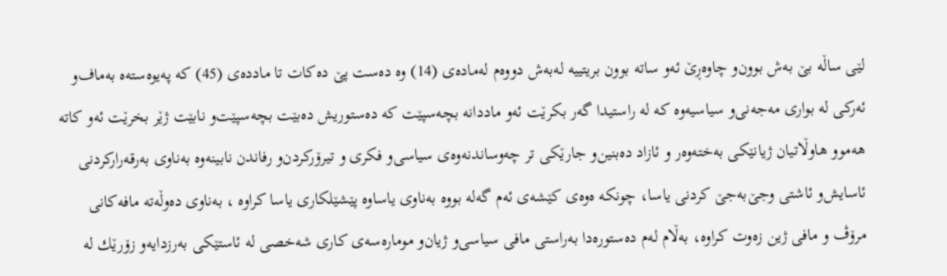لێی ساڵه‌ بێ‌ به‌ش بوون‌و چاوه‌ڕێ‌ ئه‌و ساته‌ بوون بریتییه‌ له‌به‌ش دووه‌م له‌ماده‌ی (14) وه‌ ده‌ست پێ‌ ده‌كات تا مادده‌ی (45) كه‌ په‌یوه‌سته‌ه‌ به‌ماف‌و ئه‌ركی له‌ بواری مه‌جه‌نی‌و سیاسیه‌وه‌ كه‌ له‌ راستیدا گه‌ر بكرێت ئه‌و ماددانه‌ بچه‌سپێت كه‌ ده‌ستوریش ده‌بێت بچه‌سپێت‌و نابێت ژێر بخرێت ئه‌و كاته‌ هه‌موو هاوڵاتیان ژیانێكی به‌خته‌وه‌ر ‌و ئازاد ده‌بنین‌و جارێكی تر چه‌وساندنه‌وه‌ی سیاسی‌و فكری ‌و تیرۆركردن‌و رفاندن نابینه‌وه‌ به‌ناوی به‌رقه‌راركردنی ئاسایش‌و ئاشتی ‌وجێ‌به‌جێ‌ كردنی یاسا، چونكه‌ ه‌وه‌ی كێشه‌ی ئه‌م گه‌له‌ بووه‌ به‌ناوی یاساوه‌ پێشێلكاری یاسا كراوه‌ ، به‌ناوی ده‌وڵه‌ته‌ مافه‌كانی مرۆڤ ‌و مافی ژین زه‌وت كراوه‌، به‌ڵام له‌م ده‌ستوره‌دا به‌راستی مافی سیاسی‌و ژیان‌و موماره‌سه‌ی كاری شه‌خصی له‌ ئاستێكی به‌رزدایه‌‌و زۆرێك له‌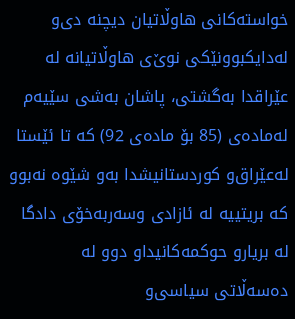خواسته‌كانی هاوڵاتیان دیچنه‌ دی‌و له‌دایكبوونێكی نوێ‌ی هاوڵاتیانه‌ له‌ عێراقدا به‌گشتی، پاشان به‌شی سێیه‌م له‌ماده‌ی (85 بۆ ماده‌ی 92) كه‌ تا ئێستا له‌عێراق‌و كوردستانیشدا به‌و شێوه‌ نه‌بوو كه‌ بریتییه‌ له‌ ئازادی ‌وسه‌ربه‌خۆی دادگا له‌ بریار‌و حوكمه‌كانیدا‌و دوو له‌ ده‌سه‌ڵاتی سیاسی‌و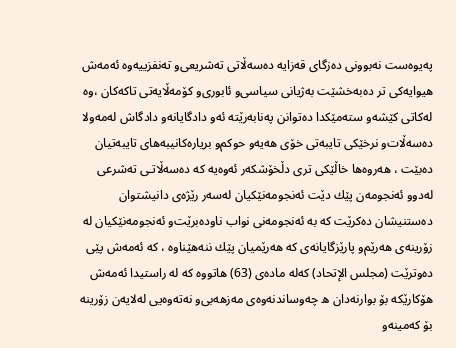په‌یوه‌ست نه‌بوونی ده‌زگای قه‌زایه‌ ده‌سه‌ڵاتی ته‌شریعی‌و ته‌نفزییه‌وه‌ ئه‌مه‌ش هیوایه‌كی تر ده‌به‌خشێت به‌ژیانی سیاسی‌و ئابوری‌و كۆمه‌ڵایه‌تی تاكه‌كان ،وه‌ له‌كاتی كێشه‌‌و سته‌مێكدا ده‌توانن په‌نابه‌رێته‌ ئه‌و دادگایانه‌‌و دادگاش له‌مه‌ولا ده‌سه‌ڵات‌و نرخێكی تایبه‌تی خۆی هه‌یه‌‌و حوكم‌و بریاره‌كانیبه‌های تایبه‌تیان ده‌بێت ، هه‌روه‌ها خاڵێكی تری دڵخۆشكه‌ر ئه‌وه‌یه‌ كه‌ ده‌سه‌ڵاتـی ته‌شرعی له‌دوو ئه‌نجومه‌ن پێك دێت ئه‌نجومه‌نێكیان له‌سه‌ر رێژه‌ی دانیشتوان ده‌ستنیشان ده‌كرێت كه‌ به‌ ئه‌نجومه‌نی نواب ناوده‌برێت‌و ئه‌نجومه‌نێكیان له‌ زۆرینه‌ی هه‌رێم‌و پارێزگایانه‌ی كه‌ هه‌رێمیان پێك ننه‌هێناوه‌ ، كه‌ ئه‌مه‌ش پێی ده‌وترێت (مجلس الإتحاد) كه‌له‌ ماده‌ی (63) هاتووه‌ كه‌ له‌ راستیدا ئه‌مه‌ش هۆكارێكه‌ بۆ بوارنه‌دان ه‌ چه‌وساندنه‌وه‌ی مه‌زهه‌بی‌و نه‌ته‌وه‌یی له‌لایه‌ن زۆرینه‌ بۆ كه‌مینه‌‌و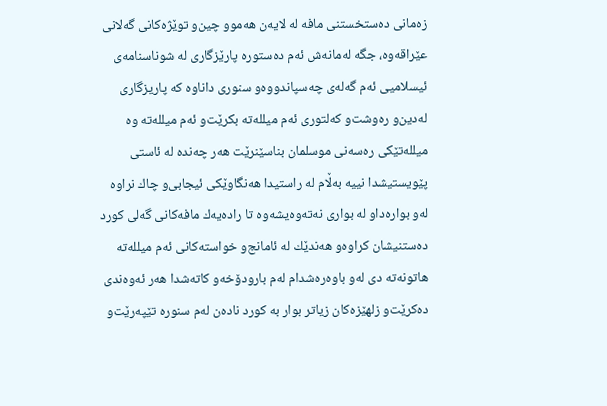زه‌مانی ده‌ستخستنی مافه‌ له‌ لایه‌ن هه‌موو چین‌و توێژه‌كانی گه‌لانی عێراقه‌وه‌، جگه‌ له‌مانه‌ش ئه‌م ده‌ستوره‌ پارێزگاری له‌ شوناسنامه‌ی ئیسلامیی ئه‌م گه‌له‌ی چه‌سپاندووه‌‌و سنوری داناوه‌ كه‌ پاریزگاری له‌دین‌و ره‌وشت‌و كه‌لتوری ئه‌م میلله‌ته‌ بكرێت‌و ئه‌م میلله‌ته‌ وه‌ میلله‌تێكی ره‌سه‌نی موسلمان بناسێنرێت هه‌ر چه‌نده‌ له‌ ئاستی پێویستیشدا نییه‌ به‌ڵام له‌ راستیدا هه‌نگاوێكی ئیجابی‌و چاك نراوه‌ له‌و بواره‌دا‌و له‌ بواری نه‌ته‌وه‌یشه‌وه‌ تا راده‌یه‌ك مافه‌كانی گه‌لی كورد ده‌ستنیشان كراوه‌‌و هه‌ندێك له‌ ئامانج‌و خواسته‌كانی ئه‌م میلله‌ته‌ هاتونه‌ته‌ دی له‌و باوه‌ره‌شدام له‌م بارودۆخه‌‌و كاته‌شدا هه‌ر ئه‌وه‌ندی ده‌كرێت‌و زلهێزه‌كان زیاتر بوار به‌ كورد ناده‌ن له‌م سنوره‌ تێپه‌رێت‌و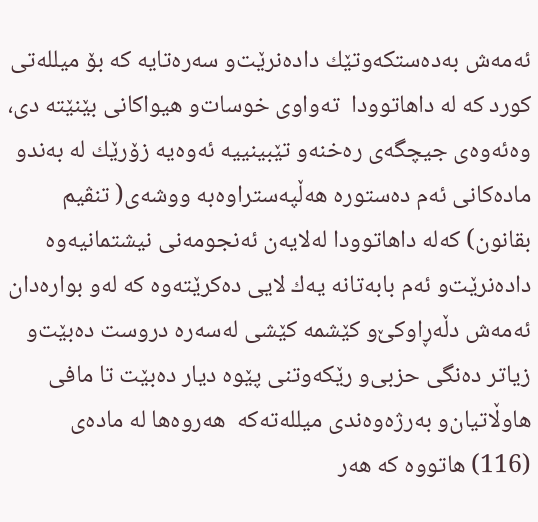ئه‌مه‌ش به‌ده‌ستكه‌وتێك داده‌نرێت‌و سه‌ره‌تایه‌ كه‌ بۆ میلله‌تی كورد كه‌ له‌ داهاتوودا  ته‌واوی خوسات‌و هیواكانی بێنێته‌ دی، وه‌ئه‌وه‌ی جیچگه‌ی ره‌خنه‌‌و تێبینییه‌ ئه‌وه‌یه‌ زۆرێك له‌ به‌ند‌و ماده‌كانی ئه‌م ده‌ستوره‌ هه‌ڵپه‌ستراوه‌به‌ ووشه‌ی( تنڤیم بقانون) كه‌له‌ داهاتوودا له‌لایه‌ن ئه‌نجومه‌نی نیشتمانیه‌وه‌ داده‌نرێت‌و ئه‌م بابه‌تانه‌ یه‌ك لایی ده‌كرێته‌وه‌ كه‌ له‌و بواره‌دان ئه‌مه‌ش دڵه‌ڕاوكێ‌‌و كێشمه‌ كێشی له‌سه‌ره‌ دروست ده‌بێت‌و زیاتر ده‌نگی حزبی‌و رێكه‌وتنی پێوه‌ دیار ده‌بێت تا مافی هاوڵاتیان‌و به‌رژه‌وه‌ندی میلله‌ته‌كه‌  هه‌روه‌ها له‌ ماده‌ی (116) هاتووه‌ كه‌ هه‌ر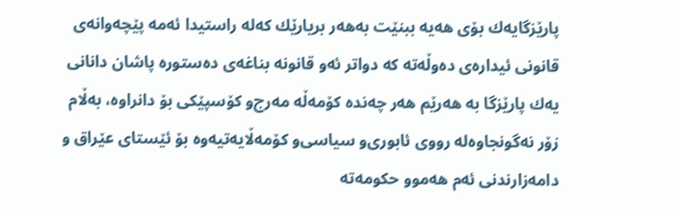پارێزگایه‌ك بۆی هه‌یه‌ ببنێت به‌هه‌ر بریارێك كه‌له‌ راستیدا ئه‌مه‌ پێچه‌وانه‌ی قانونی ئیداره‌ی ده‌وڵه‌ته‌ كه‌ دواتر ئه‌و قانونه‌ بناغه‌ی ده‌ستوره‌ پاشان دانانی یه‌ك پارێزگا به‌ هه‌رێم هه‌ر چه‌نده‌ كۆمه‌ڵه‌ مه‌رج‌و كۆسپێكی بۆ دانراوه‌، به‌ڵام زۆر نه‌گونجاوه‌له‌ رووی ئابوری‌و سیاسی‌و كۆمه‌ڵایه‌تیه‌وه‌ بۆ ئێستای عێراق ‌و دامه‌زارندنی ئه‌م هه‌موو حكومه‌ته‌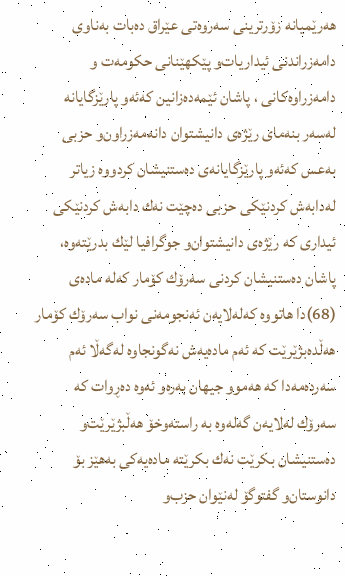هه‌رێمیانه‌ زۆرترینی سه‌روه‌تی عێراق ده‌بات به‌ناوی دامه‌زراندنی ئیداریات‌و پێكهێنانی حكومه‌ت ‌و دامه‌زراوه‌كانی ، پاشان ئێمه‌ده‌زانین كه‌ئه‌و پارێزگایانه‌ له‌سه‌ر بنه‌مای رێژه‌ی دانیشتوان دانه‌مه‌زراون‌و حزبی به‌عس كه‌ئه‌و پارێزگایانه‌ی ده‌ستنیشان كردووه‌ زیاتر له‌دابه‌ش كردنێكی حزبی ده‌چێت نه‌ك دابه‌ش كردنێكی ئیداری كه‌ رێژه‌ی دانیشتوان‌و جوگرافیا لێك بدرێته‌وه‌، پاشان ده‌ستنیشان كردنی سه‌رۆك كۆمار كه‌له‌ ماده‌ی (68)دا هاتووه‌ كه‌له‌لایه‌ن ئه‌نجومه‌نی نواب سه‌رۆك كۆمار هه‌ڵده‌بژێرێت كه‌ ئه‌م ماده‌یه‌ش نه‌گونجاوه‌ له‌گه‌ڵا ئه‌م سه‌رده‌مه‌دا كه‌ هه‌موو جیهان به‌ره‌و ئه‌وه‌ ده‌ڕوات كه‌ سه‌رۆك له‌لایه‌ن گه‌له‌وه‌ به‌ راسته‌وخۆ هه‌ڵبژێرێت‌و ده‌ستنیشان بكرێت نه‌ك بكرێته‌ ماده‌یه‌كی به‌هێز بۆ دانوستان‌و گفتوگۆ له‌نێوان حزب‌و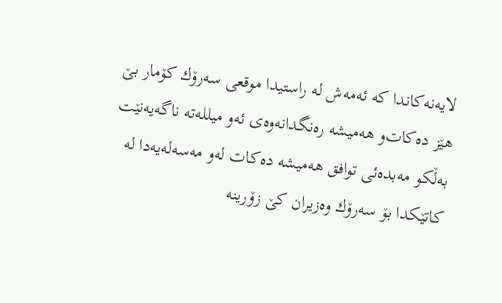لایه‌نه‌كاندا كه‌ ئه‌مه‌ش له‌ راستیدا موقعی سه‌رۆك كۆمار بێ‌ هێز ده‌كات‌و هه‌میشه‌ ره‌نگدانه‌وه‌ی ئه‌و میلله‌ته‌ ناگه‌یه‌نێت به‌ڵكو مه‌بده‌ئی توافق هه‌میشه‌ ده‌كات له‌و مه‌سه‌له‌یه‌دا له‌ كاتێكدا بۆ سه‌رۆك وه‌زیران كێ‌ زۆرینه‌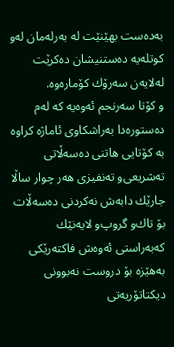به‌ده‌ست بهێنێت له‌ به‌رله‌مان له‌و كوتله‌یه‌ ده‌ستنیشان ده‌كرێت له‌لایه‌ن سه‌رۆك كۆماره‌وه‌.
و كۆتا سه‌رنجم ئه‌وه‌یه‌ كه‌ له‌م ده‌ستوره‌دا به‌راشكاوی ئاماژه‌ كراوه‌ به‌ كۆتایی هاتنی ده‌سه‌ڵاتی ته‌شریعی‌و ته‌نفیزی هه‌ر چوار ساڵا جارێك دابه‌ش نه‌كردنی ده‌سه‌ڵات بۆ تاك‌و گروپ‌و لایه‌نێك كه‌به‌راستی ئه‌وه‌ش فاكته‌رێكی به‌هێزه‌ بۆ دروست نه‌بوونی دیكتاتۆریه‌تی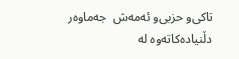تاكی‌و حزبی‌و ئه‌مه‌ش  جه‌ماوه‌ر دڵنیاده‌كاته‌وه‌ له‌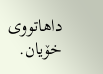داهاتووی خۆیان.